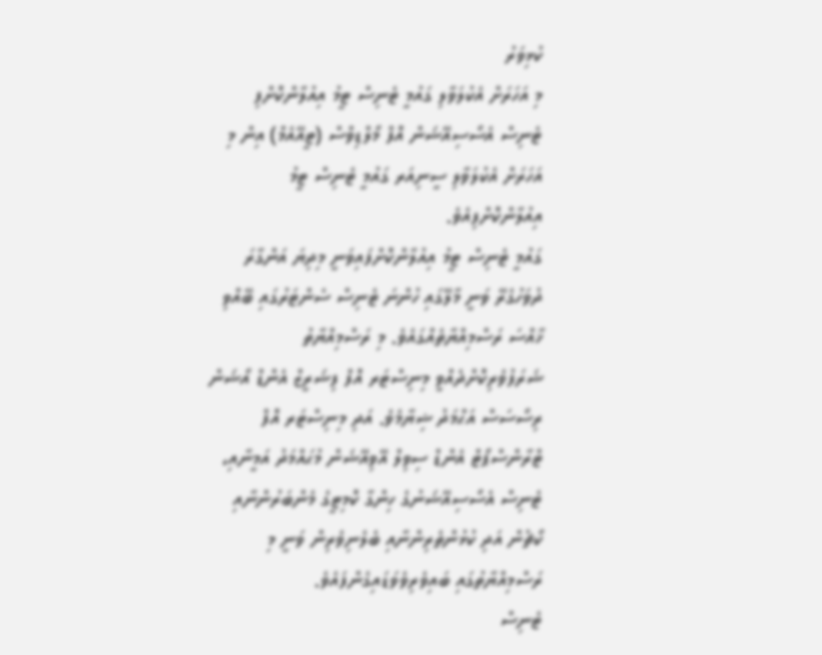ކުޅިވަރު
މި އަހަރަށް އެކުލަވާލި ގައުމީ ޓެނިސް ޓީމު އިއުލާންކޮށްފި
ޓެނިސް އެސޯސިއޭޝަން އޮފް މޯލްޑިވްސް (ޓީއޭއެމް) އިން މި އަހަރަށް އެކުލަވާލި ސީނިއަރ ގައުމީ ޓެނިސް ޓީމު އިއުލާންކޮށްފިއެވެ.
ގައުމީ ޓެނިސް ޓީމު އިއުލާންކޮށްފައިވަނީ މިދިޔަ އަންގާރަ ދުވަހުގެރޭ ވަނީ މާލޭގައި ހުންނަ ޓެނިސް ސެންޓަރުގައި ބޭއްވި ޚާއްސަ ރަސްމިއްޔާތެއްގައެވެ. މި ރަސްމިއްޔާތު ޝަރަފުވެރިކޮށްދެއްވީ މިނިސްޓަރ އޮފް ފިޝަރީޒް އެންޑް އޯޝަން ރިސޯސަސް އަޙްމަދު ޝިޔާމެވެ. އަދި މިނިސްޓަރ އޮފް ޓްރާންސްޕޯޓް އެންޑް ސިވިލް އޭވިއޭޝަން މުޙައްމަދު އަމީނާއި، ޓެނިސް އެސޯސިއޭޝަނުގެ ހިންގާ ކޮމިޓީގެ މެންބަރުންނާއި ކޯޗުން އަދި ކުޅުންތެރިންނާއި ބެލެނިވެރިން ވަނީ މި ރަސްމިއްޔާތުގައި ބައިވެރިވެވަޑައިގެންފައެވެ.
ޓެނިސް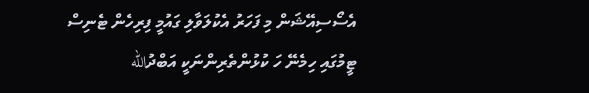އެސޯސިއޭޝަން މި ފަހަރު އެކުލަވާލި ގައުމީ ފިރިހެން ޓެނިސް ޓީމުގައި ހިމެނޭ ހަ ކުޅުންތެރިންނަކީ އަބްދުالله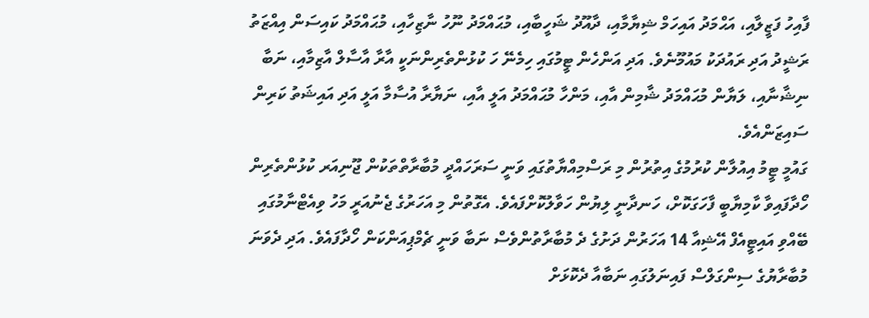ފާއިހު ފަޒީލާއި، އަޙްމަދު އައިހަމް ޝިޔާމާއި، ދާއޫދު ޝަހީބާއި، މުޙައްމަދު ނޫހު ނާޒިހާއި، މުޙައްމަދު ކައިސަން އިއްޒަތު ރަޝީދު އަދި ރައުދަކު މައުމޫނެވެ. އަދި އަންހެން ޓީމުގައި ހިމެނޭ ހަ ކުޅުންތެރިންނަކީ އާރާ އާސާލް އާޒިމާއި، ނަބާ ނިޝާނާއި، ލަޔާން މުޙައްމަދު ޝާމިން އާއި، މަންހާ މުޙައްމަދު އަލީ އާއި، ނަޔާރާ އުސާމާ އަލީ އަދި އައިޝަތު ކަރިން ސައިޒަންއެވެ.
ގައުމީ ޓީމު އިއުލާން ކުރުމުގެ އިތުރުން މި ރަސްމިއްޔާތުގައި ވަނީ ސަރަހައްދީ މުބާރާތްތަކުން ޖޫނިއަރ ކުޅުންތެރިން ހޯދާފައިވާ ކާމިޔާބީ ފާހަގަކޮށް، ހަނދާނީ ލިޔުން ހަވާލުކޮށްފައެވެ. އެގޮތުން މި އަހަރުގެ ޖެނުއަރީ މަހު ވިއެޓްނާމުގައި ބޭއްވި އައިޓީއެފް އޭޝިއާ 14 އަހަރުން ދަށުގެ ދެ މުބާރާތުންވެސް ނަބާ ވަނީ ޗެމްޕިއަންކަން ހޯދާފައެވެ. އަދި ދެވަނަ މުބާރާޔުގެ ސިންގަލްސް ފައިނަލުގައި ނަބާއާ ދެކޮޅަށް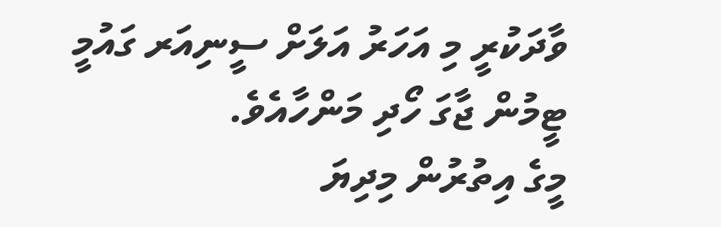ވާދަކުރީ މި އަހަރު އަލަށް ސީނިއަރ ގައުމީ ޓީމުން ޖާގަ ހޯދި މަންހާއެވެ.
މީގެ އިތުރުން މިދިޔަ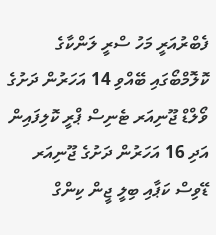ފެބްރުއަރީ މަހު ސްރީ ލަންކާގެ ކޮލޮމްބޯގައި ބޭއްވި 14 އަހަރުން ދަށުގެ ވޯލްޑް ޖޫނިއަރ ޓެނިސް ޕްރީ ކޮލިފައިން އަދި 16 އަހަރުން ދަށުގެ ޖޫނިއަރ ޑޭވިސް ކަޕާއި ބިލީ ޖީން ކިންގް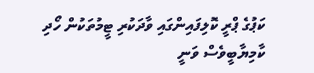ކަޕުގެ ޕްރީ ކޮލިފައިންގައި ވާދަކުރި ޓީމުތަކުން ހޯދި ކާމިޔާބީވެސް ވަނީ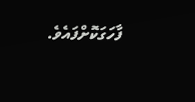ފާހަގަކޮށްފައެވެ.